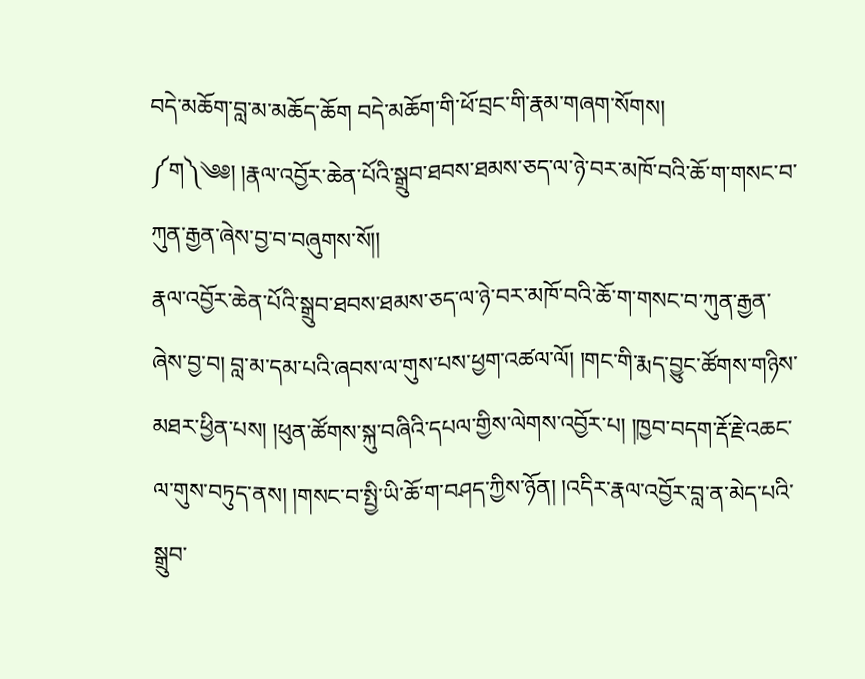བདེ་མཆོག་བླ་མ་མཆོད་ཆོག བདེ་མཆོག་གི་ཕོ་བྲང་གི་རྣམ་གཞག་སོགས།
༼ག༽༄༅། །རྣལ་འབྱོར་ཆེན་པོའི་སྒྲུབ་ཐབས་ཐམས་ཅད་ལ་ཉེ་བར་མཁོ་བའི་ཆོ་ག་གསང་བ་ཀུན་རྒྱན་ཞེས་བྱ་བ་བཞུགས་སོ།།
རྣལ་འབྱོར་ཆེན་པོའི་སྒྲུབ་ཐབས་ཐམས་ཅད་ལ་ཉེ་བར་མཁོ་བའི་ཆོ་ག་གསང་བ་ཀུན་རྒྱན་ཞེས་བྱ་བ། བླ་མ་དམ་པའི་ཞབས་ལ་གུས་པས་ཕྱག་འཚལ་ལོ། །གང་གི་རྨད་བྱུང་ཚོགས་གཉིས་མཐར་ཕྱིན་པས། །ཕུན་ཚོགས་སྐུ་བཞིའི་དཔལ་གྱིས་ལེགས་འབྱོར་པ། །ཁྱབ་བདག་རྡོ་རྗེ་འཆང་ལ་གུས་བཏུད་ནས། །གསང་བ་སྤྱི་ཡི་ཆོ་ག་བཤད་ཀྱིས་ཉོན། །འདིར་རྣལ་འབྱོར་བླ་ན་མེད་པའི་སྒྲུབ་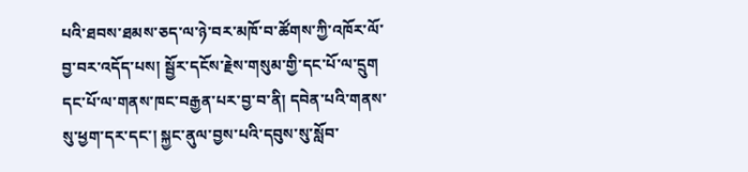པའི་ཐབས་ཐམས་ཅད་ལ་ཉེ་བར་མཁོ་བ་ཚོགས་ཀྱི་འཁོར་ལོ་བྱ་བར་འདོད་པས། སྦྱོར་དངོས་རྗེས་གསུམ་གྱི་དང་པོ་ལ་དྲུག དང་པོ་ལ་གནས་ཁང་བརྒྱན་པར་བྱ་བ་ནི། དབེན་པའི་གནས་སུ་ཕྱག་དར་དང་། སྐྱང་ནུལ་བྱས་པའི་དབུས་སུ་སློབ་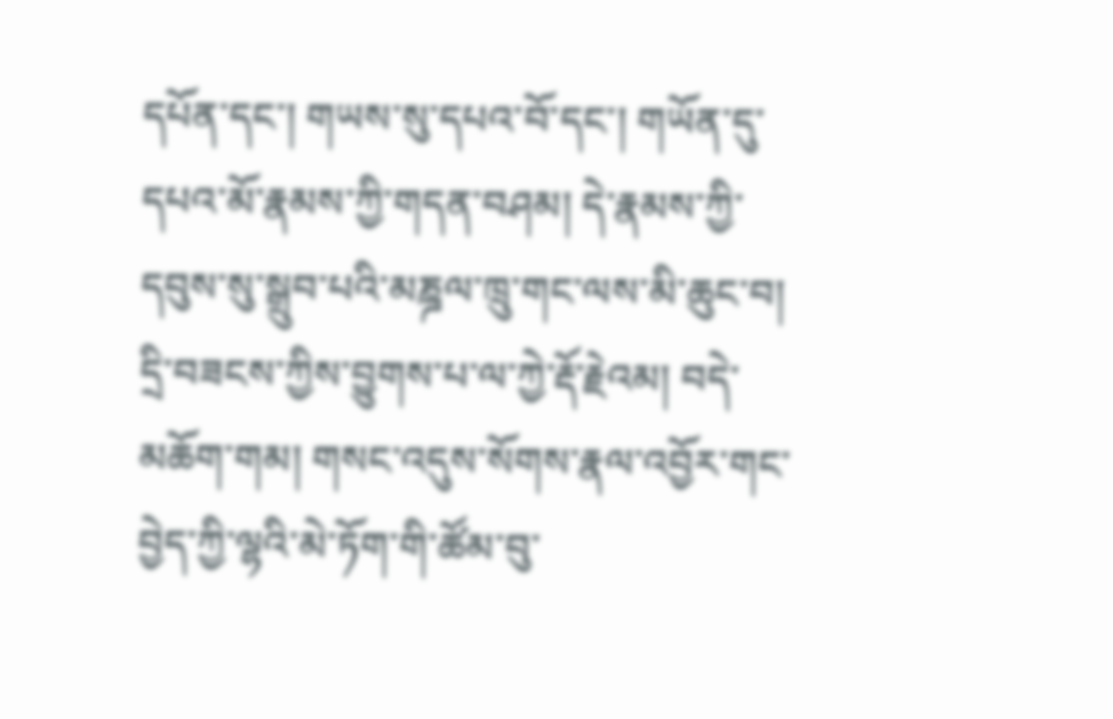དཔོན་དང་། གཡས་སུ་དཔའ་བོ་དང་། གཡོན་དུ་དཔའ་མོ་རྣམས་ཀྱི་གདན་བཤམ། དེ་རྣམས་ཀྱི་དབུས་སུ་སྒྲུབ་པའི་མཎྜལ་ཁྲུ་གང་ལས་མི་ཆུང་བ། དྲི་བཟངས་ཀྱིས་བྱུགས་པ་ལ་ཀྱེ་རྡོ་རྗེའམ། བདེ་མཆོག་གམ། གསང་འདུས་སོགས་རྣལ་འབྱོར་གང་བྱེད་ཀྱི་ལྷའི་མེ་ཏོག་གི་ཚོམ་བུ་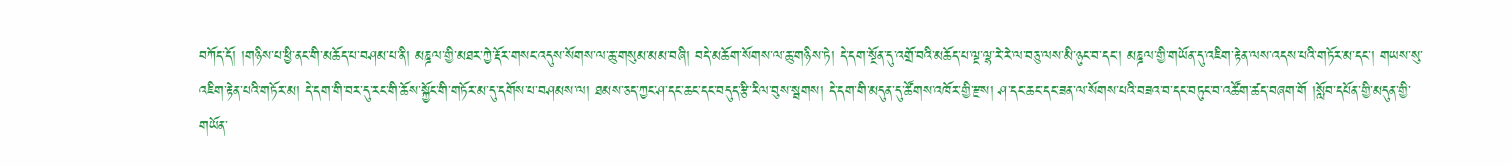བཀོད་དོ། །གཉིས་པ་ཕྱི་ནང་གི་མཆོད་པ་བཤམ་པ་ནི། མཎྜལ་གྱི་མཐར་ཀྱེ་རྡོར་གསང་འདུས་སོགས་ལ་ཆུ་གསུམ་མམ་བཞི། བདེ་མཆོག་སོགས་ལ་ཆུ་གཉིས་ཏེ། དེ་དག་སྔོན་དུ་འགྲོ་བའི་མཆོད་པ་ལྔ་ལྷ་རེ་རེ་ལ་བཅུ་ལས་མི་ཉུང་བ་དང་། མཎྜལ་གྱི་གཡོན་དུ་འཇིག་རྟེན་ལས་འདས་པའི་གཏོར་མ་དང་། གཡས་སུ་འཇིག་རྟེན་པའི་གཏོར་མ། དེ་དག་གི་བར་དུ་རང་གི་ཆོས་སྐྱོང་གི་གཏོར་མ་དུ་དགོས་པ་བཤམས་ལ། ཐམས་ཅད་ཀྱང་ཤ་དང་ཆང་དང་བདུད་རྩི་རིལ་བུས་སྦགས། དེ་དག་གི་མདུན་དུ་ཚོགས་འཁོར་གྱི་རྫས། ཤ་དང་ཆང་དང་ཟན་ལ་སོགས་པའི་བཟའ་བ་དང་བཏུང་བ་འཚོག་ཚད་བཞག་གོ །སློབ་དཔོན་གྱི་མདུན་གྱི་གཡོན་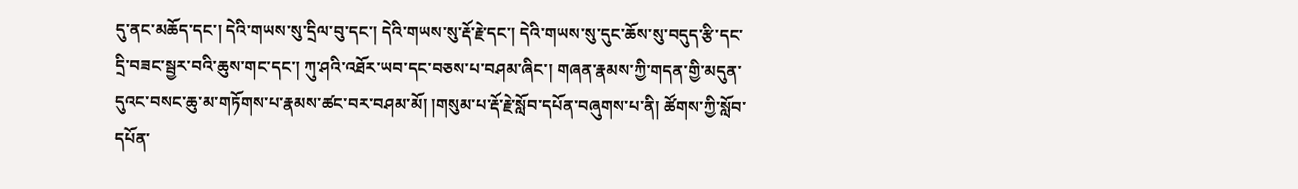དུ་ནང་མཆོད་དང་། དེའི་གཡས་སུ་དྲིལ་བུ་དང་། དེའི་གཡས་སུ་རྡོ་རྗེ་དང་། དེའི་གཡས་སུ་དུང་ཆོས་སུ་བདུད་རྩི་དང་དྲི་བཟང་སྦྱར་བའི་ཆུས་གང་དང་། ཀུ་ཤའི་འཐོར་ཡབ་དང་བཅས་པ་བཤམ་ཞིང་། གཞན་རྣམས་ཀྱི་གདན་གྱི་མདུན་དུའང་བསང་ཆུ་མ་གཏོགས་པ་རྣམས་ཚང་བར་བཤམ་མོ། །གསུམ་པ་རྡོ་རྗེ་སློབ་དཔོན་བཞུགས་པ་ནི། ཚོགས་ཀྱི་སློབ་དཔོན་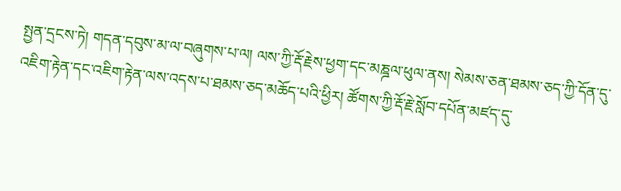སྤྱན་དྲངས་ཏེ། གདན་དབུས་མ་ལ་བཞུགས་པ་ལ། ལས་ཀྱི་རྡོ་རྗེས་ཕྱག་དང་མཎྜལ་ཕུལ་ནས། སེམས་ཅན་ཐམས་ཅད་ཀྱི་དོན་དུ་འཇིག་རྟེན་དང་འཇིག་རྟེན་ལས་འདས་པ་ཐམས་ཅད་མཆོད་པའི་ཕྱིར། ཚོགས་ཀྱི་རྡོ་རྗེ་སློབ་དཔོན་མཛད་དུ་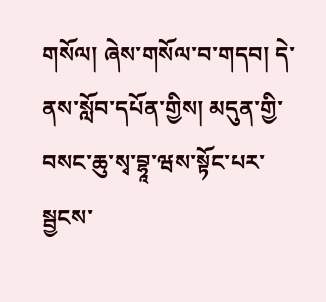གསོལ། ཞེས་གསོལ་བ་གདབ། དེ་ནས་སློབ་དཔོན་གྱིས། མདུན་གྱི་བསང་ཆུ་སྭ་བྷཱ་ཝས་སྟོང་པར་སྦྱངས་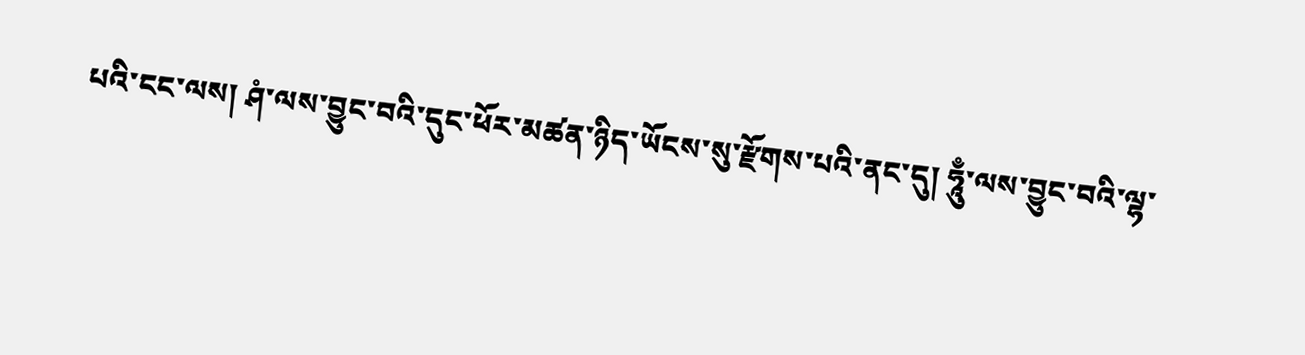པའི་ངང་ལས། ཤཾ་ལས་བྱུང་བའི་དུང་ཕོར་མཚན་ཉིད་ཡོངས་སུ་རྫོགས་པའི་ནང་དུ། ཧཱུྃ་ལས་བྱུང་བའི་ལྷ་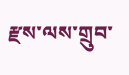རྫས་ལས་གྲུབ་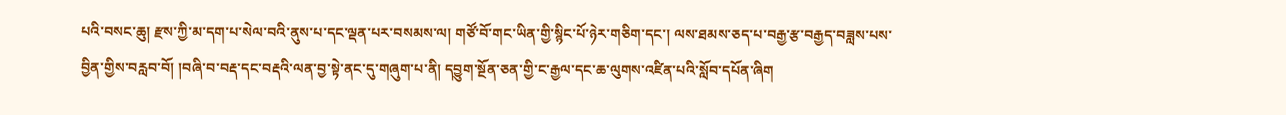པའི་བསང་ཆུ། རྫས་ཀྱི་མ་དག་པ་སེལ་བའི་ནུས་པ་དང་ལྡན་པར་བསམས་ལ། གཙོ་བོ་གང་ཡིན་གྱི་སྙིང་པོ་ཉེར་གཅིག་དང་། ལས་ཐམས་ཅད་པ་བརྒྱ་རྩ་བརྒྱད་བཟླས་པས་བྱིན་གྱིས་བརླབ་བོ། །བཞི་བ་བརྡ་དང་བརྡའི་ལན་བྱ་སྟེ་ནང་དུ་གཞུག་པ་ནི། དབྱུག་སྔོན་ཅན་གྱི་ང་རྒྱལ་དང་ཆ་ལུགས་འཛིན་པའི་སློབ་དཔོན་ཞིག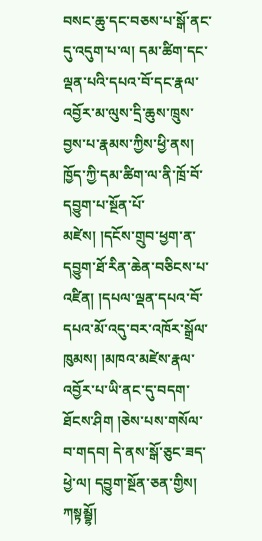བསང་ཆུ་དང་བཅས་པ་སྒོ་ནང་དུ་འདུག་པ་ལ། དམ་ཚིག་དང་ལྡན་པའི་དཔའ་བོ་དང་རྣལ་འབྱོར་མ་ལུས་དྲི་ཆུས་ཁྲུས་བྱས་པ་རྣམས་ཀྱིས་ཕྱི་ནས། ཁྱོད་ཀྱི་དམ་ཚིག་ལ་ནི་ཁྲོ་བོ་དབྱུག་པ་སྔོན་པོ་མཛེས། །དངོས་གྲུབ་ཕྱག་ན་དབྱུག་ཐོ་རིན་ཆེན་བཅིངས་པ་འཛིན། །དཔལ་ལྡན་དཔའ་བོ་དཔའ་མོ་འདུ་བར་འཁོར་སྒྲོལ་ཁུམས། །མཁའ་མཛེས་རྣལ་འབྱོར་པ་ཡི་ནང་དུ་བདག་ཐོངས་ཤིག །ཅེས་པས་གསོལ་བ་གདབ། དེ་ནས་སྒོ་ཅུང་ཟད་ཕྱེ་ལ། དབྱུག་སྔོན་ཅན་གྱིས། ཀསྟམྦྷོ།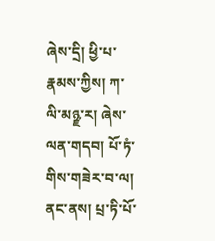ཞེས་དྲི། ཕྱི་པ་རྣམས་ཀྱིས། ཀ་ལི་མཉྫ་ར། ཞེས་ལན་གདབ། པོ་ཏཾ་གིས་གཟེར་བ་ལ། ནང་ནས། པྲ་ཏི་པོ་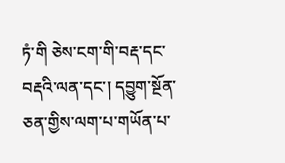ཏཾ་གི ཅེས་ངག་གི་བརྡ་དང་བརྡའི་ལན་དང་། དབྱུག་སྔོན་ཅན་གྱིས་ལག་པ་གཡོན་པ་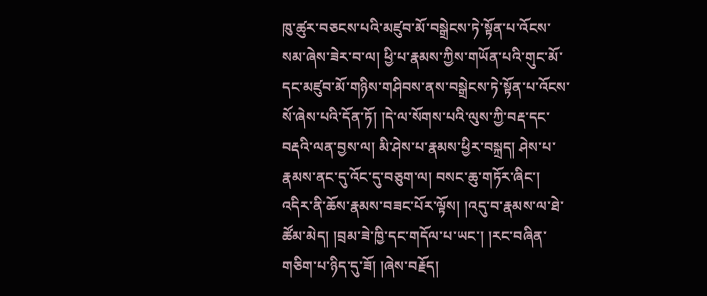ཁུ་ཚུར་བཅངས་པའི་མཛུབ་མོ་བསྒྲེངས་ཏེ་སྟོན་པ་འོངས་སམ་ཞེས་ཟེར་བ་ལ། ཕྱི་པ་རྣམས་ཀྱིས་གཡོན་པའི་གུང་མོ་དང་མཛུབ་མོ་གཉིས་གཤིབས་ནས་བསྒྲེངས་ཏེ་སྟོན་པ་འོངས་སོ་ཞེས་པའི་དོན་ཏོ། །དེ་ལ་སོགས་པའི་ལུས་ཀྱི་བརྡ་དང་བརྡའི་ལན་བྱས་ལ། མི་ཤེས་པ་རྣམས་ཕྱིར་བསྐྲད། ཤེས་པ་རྣམས་ནང་དུ་འོང་དུ་བཅུག་ལ། བསང་ཆུ་གཏོར་ཞིང་། འདིར་ནི་ཆོས་རྣམས་བཟང་པོར་ལྟོས། །འདུ་བ་རྣམས་ལ་ཐེ་ཚོམ་མེད། །བྲམ་ཟེ་ཁྱི་དང་གདོལ་པ་ཡང་། །རང་བཞིན་གཅིག་པ་ཉིད་དུ་ཟོ། །ཞེས་བརྗོད།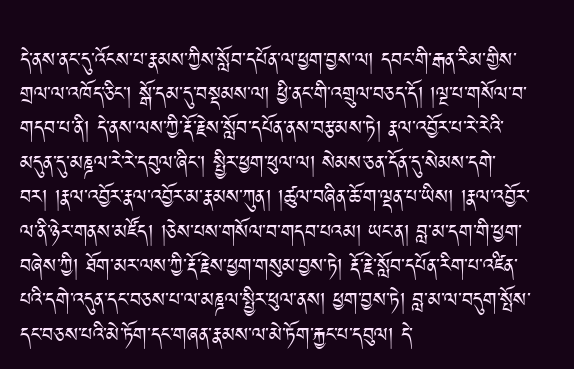དེ་ནས་ནང་དུ་འོངས་པ་རྣམས་ཀྱིས་སློབ་དཔོན་ལ་ཕྱག་བྱས་ལ། དབང་གི་རྒན་རིམ་གྱིས་གྲལ་ལ་འཁོད་ཅིང་། སྒོ་དམ་དུ་བསྡམས་ལ། ཕྱི་ནང་གི་འགྲུལ་བཅད་དོ། །ལྔ་པ་གསོལ་བ་གདབ་པ་ནི། དེ་ནས་ལས་ཀྱི་རྡོ་རྗེས་སློབ་དཔོན་ནས་བརྩམས་ཏེ། རྣལ་འབྱོར་པ་རེ་རེའི་མདུན་དུ་མཎྜལ་རེ་རེ་དབུལ་ཞིང་། སྤྱིར་ཕྱག་ཕུལ་ལ། སེམས་ཅན་དོན་དུ་སེམས་དགེ་བར། །རྣལ་འབྱོར་རྣལ་འབྱོར་མ་རྣམས་ཀུན། །ཚུལ་བཞིན་ཆོ་ག་ལྡན་པ་ཡིས། །རྣལ་འབྱོར་ལ་ནི་ཉེར་གནས་མཛོད། །ཅེས་པས་གསོལ་བ་གདབ་པའམ། ཡང་ན། བླ་མ་དག་གི་ཕྱག་བཞེས་ཀྱི། ཐོག་མར་ལས་ཀྱི་རྡོ་རྗེས་ཕྱག་གསུམ་བྱས་ཏེ། རྡོ་རྗེ་སློབ་དཔོན་རིག་པ་འཛིན་པའི་དགེ་འདུན་དང་བཅས་པ་ལ་མཎྜལ་སྤྱིར་ཕུལ་ནས། ཕྱག་བྱས་ཏེ། བླ་མ་ལ་བདུག་སྤོས་དང་བཅས་པའི་མེ་ཏོག་དང་གཞན་རྣམས་ལ་མེ་ཏོག་རྐྱང་པ་དབུལ། དེ་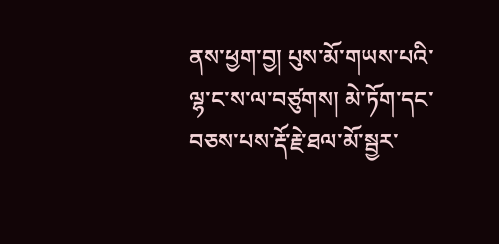ནས་ཕྱག་བྱ། པུས་མོ་གཡས་པའི་ལྷ་ང་ས་ལ་བཙུགས། མེ་ཏོག་དང་བཅས་པས་རྡོ་རྗེ་ཐལ་མོ་སྦྱར་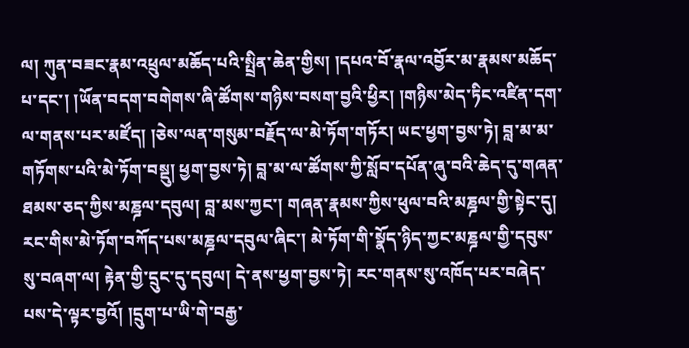ལ། ཀུན་བཟང་རྣམ་འཕྲུལ་མཆོད་པའི་སྤྲིན་ཆེན་གྱིས། །དཔའ་བོ་རྣལ་འབྱོར་མ་རྣམས་མཆོད་པ་དང་། །ཡོན་བདག་བགེགས་ཞི་ཚོགས་གཉིས་བསག་བྱའི་ཕྱིར། །གཉིས་མེད་ཏིང་འཛིན་དག་ལ་གནས་པར་མཛོད། །ཅེས་ལན་གསུམ་བརྗོད་ལ་མེ་ཏོག་གཏོར། ཡང་ཕྱག་བྱས་ཏེ། བླ་མ་མ་གཏོགས་པའི་མེ་ཏོག་བསྡུ། ཕྱག་བྱས་ཏེ། བླ་མ་ལ་ཚོགས་ཀྱི་སློབ་དཔོན་ཞུ་བའི་ཆེད་དུ་གཞན་ཐམས་ཅད་ཀྱིས་མཎྜལ་དབུལ། བླ་མས་ཀྱང་། གཞན་རྣམས་ཀྱིས་ཕུལ་བའི་མཎྜལ་གྱི་སྟེང་དུ། རང་གིས་མེ་ཏོག་བཀོད་པས་མཎྜལ་དབུལ་ཞིང་། མེ་ཏོག་གི་སྣོད་ཉིད་ཀྱང་མཎྜལ་གྱི་དབུས་སུ་བཞག་ལ། རྟེན་གྱི་དྲུང་དུ་དབུལ། དེ་ནས་ཕྱག་བྱས་ཏེ། རང་གནས་སུ་འཁོད་པར་བཞེད་པས་དེ་ལྟར་བྱའོ། །དྲུག་པ་ཡི་གེ་བརྒྱ་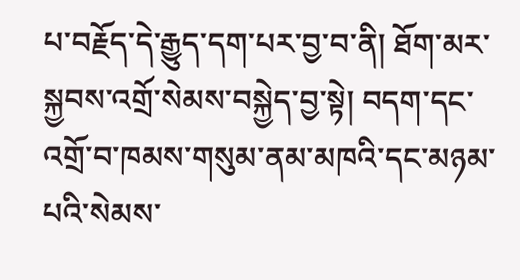པ་བརྗོད་དེ་རྒྱུད་དག་པར་བྱ་བ་ནི། ཐོག་མར་སྐྱབས་འགྲོ་སེམས་བསྐྱེད་བྱ་སྟེ། བདག་དང་འགྲོ་བ་ཁམས་གསུམ་ནམ་མཁའི་དང་མཉམ་པའི་སེམས་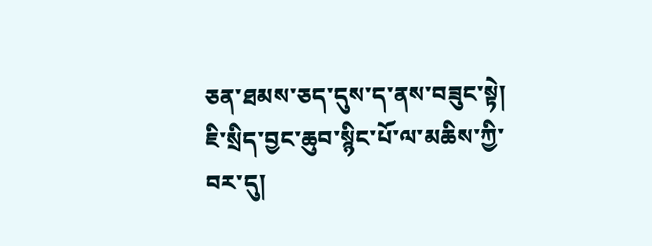ཅན་ཐམས་ཅད་དུས་ད་ནས་བཟུང་སྟེ། ཇི་སྲིད་བྱང་ཆུབ་སྙིང་པོ་ལ་མཆིས་ཀྱི་བར་དུ།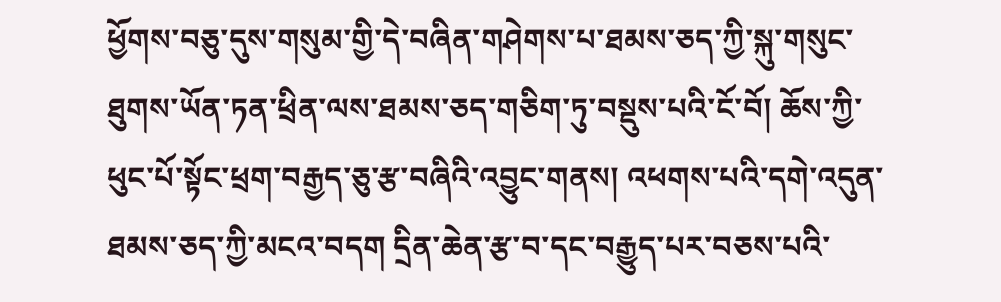ཕྱོགས་བཅུ་དུས་གསུམ་གྱི་དེ་བཞིན་གཤེགས་པ་ཐམས་ཅད་ཀྱི་སྐུ་གསུང་ཐུགས་ཡོན་ཏན་ཕྲིན་ལས་ཐམས་ཅད་གཅིག་ཏུ་བསྡུས་པའི་ངོ་བོ། ཆོས་ཀྱི་ཕུང་པོ་སྟོང་ཕྲག་བརྒྱད་ཅུ་རྩ་བཞིའི་འབྱུང་གནས། འཕགས་པའི་དགེ་འདུན་ཐམས་ཅད་ཀྱི་མངའ་བདག དྲིན་ཆེན་རྩ་བ་དང་བརྒྱུད་པར་བཅས་པའི་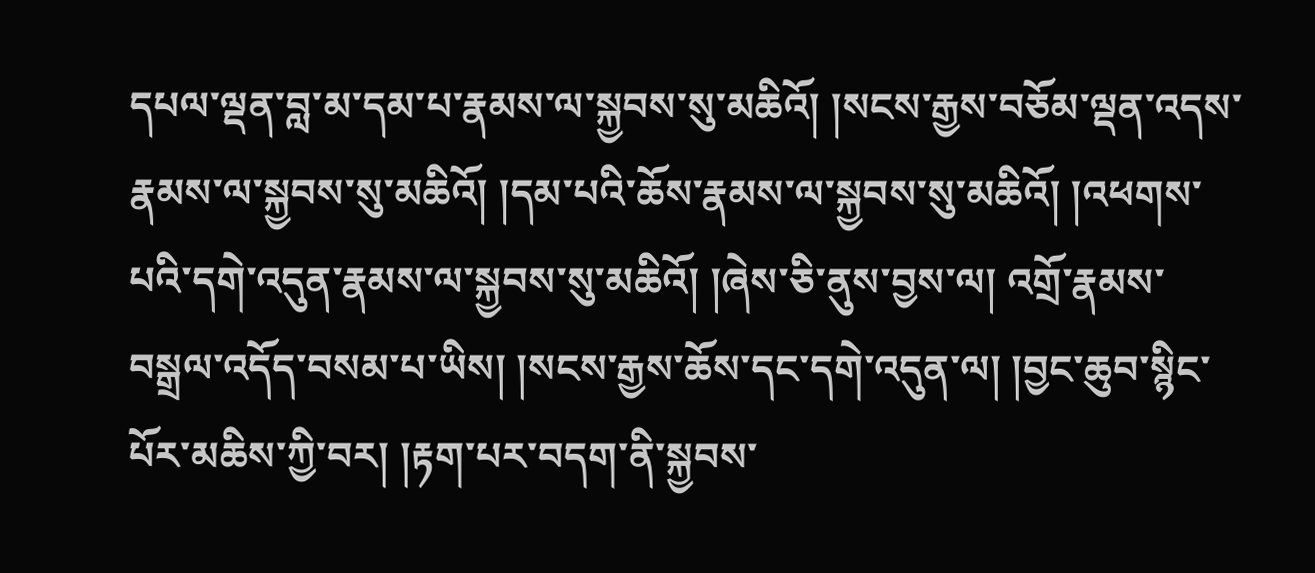དཔལ་ལྡན་བླ་མ་དམ་པ་རྣམས་ལ་སྐྱབས་སུ་མཆིའོ། །སངས་རྒྱས་བཅོམ་ལྡན་འདས་རྣམས་ལ་སྐྱབས་སུ་མཆིའོ། །དམ་པའི་ཆོས་རྣམས་ལ་སྐྱབས་སུ་མཆིའོ། །འཕགས་པའི་དགེ་འདུན་རྣམས་ལ་སྐྱབས་སུ་མཆིའོ། །ཞེས་ཅི་ནུས་བྱས་ལ། འགྲོ་རྣམས་བསྒྲལ་འདོད་བསམ་པ་ཡིས། །སངས་རྒྱས་ཆོས་དང་དགེ་འདུན་ལ། །བྱང་ཆུབ་སྙིང་པོར་མཆིས་ཀྱི་བར། །རྟག་པར་བདག་ནི་སྐྱབས་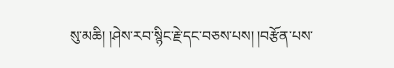སུ་མཆི། །ཤེས་རབ་སྙིང་རྗེ་དང་བཅས་པས། །བརྩོན་པས་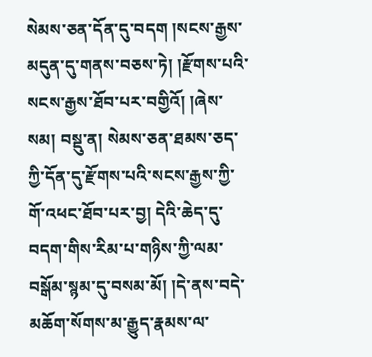སེམས་ཅན་དོན་དུ་བདག །སངས་རྒྱས་མདུན་དུ་གནས་བཅས་ཏེ། །རྫོགས་པའི་སངས་རྒྱས་ཐོབ་པར་བགྱིའོ། །ཞེས་སམ། བསྡུ་ན། སེམས་ཅན་ཐམས་ཅད་ཀྱི་དོན་དུ་རྫོགས་པའི་སངས་རྒྱས་ཀྱི་གོ་འཕང་ཐོབ་པར་བྱ། དེའི་ཆེད་དུ་བདག་གིས་རིམ་པ་གཉིས་ཀྱི་ལམ་བསྒོམ་སྙམ་དུ་བསམ་མོ། །དེ་ནས་བདེ་མཆོག་སོགས་མ་རྒྱུད་རྣམས་ལ་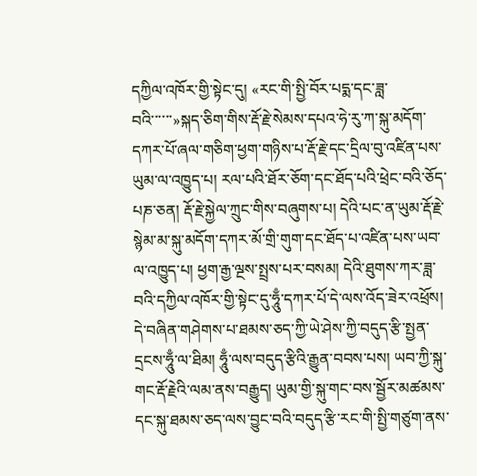དཀྱིལ་འཁོར་གྱི་སྟེང་དུ། «རང་གི་སྤྱི་བོར་པདྨ་དང་ཟླ་བའི་་་་་་»སྐད་ཅིག་གིས་རྡོ་རྗེ་སེམས་དཔའ་ཧེ་རུ་ཀ་སྐུ་མདོག་དཀར་པོ་ཞལ་གཅིག་ཕྱག་གཉིས་པ་རྡོ་རྗེ་དང་དྲིལ་བུ་འཛིན་པས་ཡུམ་ལ་འཁྱུད་པ། རལ་པའི་ཐོར་ཅོག་དང་ཐོད་པའི་ཕྲེང་བའི་ཅོད་པཎ་ཅན། རྡོ་རྗེ་སྐྱེལ་ཀྲུང་གིས་བཞུགས་པ། དེའི་པང་ན་ཡུམ་རྡོ་རྗེ་སྙེམ་མ་སྐུ་མདོག་དཀར་མོ་གྲི་གུག་དང་ཐོད་པ་འཛིན་པས་ཡབ་ལ་འཁྱུད་པ། ཕྱག་རྒྱ་ལྔས་སྤྲས་པར་བསམ། དེའི་ཐུགས་ཀར་ཟླ་བའི་དཀྱིལ་འཁོར་གྱི་སྟེང་དུ་ཧཱུྃ་དཀར་པོ་དེ་ལས་འོད་ཟེར་འཕྲོས། དེ་བཞིན་གཤེགས་པ་ཐམས་ཅད་ཀྱི་ཡེ་ཤེས་ཀྱི་བདུད་རྩི་སྤྱན་དྲངས་ཧཱུྃ་ལ་ཐིམ། ཧཱུྃ་ལས་བདུད་རྩིའི་རྒྱུན་བབས་པས། ཡབ་ཀྱི་སྐུ་གང་རྡོ་རྗེའི་ལམ་ནས་བརྒྱུད། ཡུམ་གྱི་སྐུ་གང་བས་སྦྱོར་མཚམས་དང་སྐུ་ཐམས་ཅད་ལས་བྱུང་བའི་བདུད་རྩི་རང་གི་སྤྱི་གཙུག་ནས་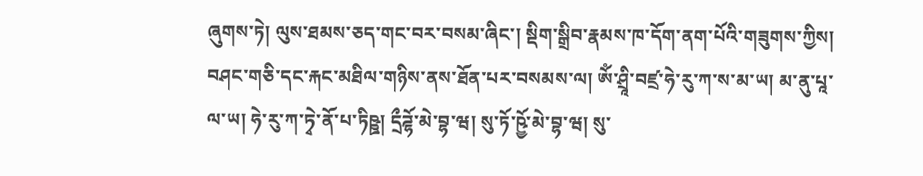ཞུགས་ཏེ། ལུས་ཐམས་ཅད་གང་བར་བསམ་ཞིང་། སྡིག་སྒྲིབ་རྣམས་ཁ་དོག་ནག་པོའི་གཟུགས་ཀྱིས། བཤང་གཅི་དང་རྐང་མཐིལ་གཉིས་ནས་ཐོན་པར་བསམས་ལ། ཨོཾ་ཤྲཱི་བཛྲ་ཧེ་རུ་ཀ་ས་མ་ཡ། མ་ནུ་པཱ་ལ་ཡ། ཧེ་རུ་ཀ་ཏྭེ་ནོ་པ་ཏིཥྛ། དྲྀཌྷོ་མེ་བྷ་ཝ། སུ་ཏོ་ཥྱོ་མེ་བྷ་ཝ། སུ་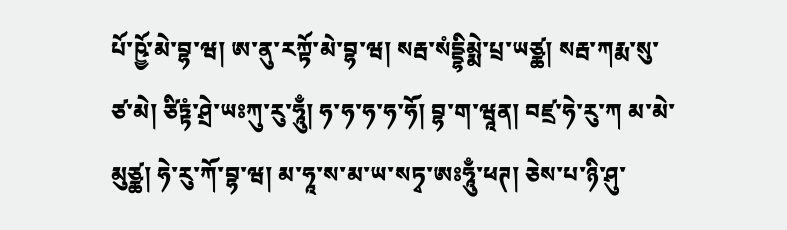པོ་ཥྱོ་མེ་བྷ་ཝ། ཨ་ནུ་རཀྟོ་མེ་བྷ་ཝ། སརྦ་སཾདྡྷིམྨེ་པྲ་ཡཙྪ། སརྦ་ཀརྨ་སུ་ཙ་མེ། ཙིཏྟཾ་ཤྲེ་ཡཿཀུ་རུ་ཧཱུྃ། ཧ་ཧ་ཧ་ཧ་ཧོ། བྷ་ག་ཝཱན། བཛྲ་ཧེ་རུ་ཀ མ་མེ་མུཙྪ། ཧེ་རུ་ཀོ་བྷ་ཝ། མ་ཧཱ་ས་མ་ཡ་སཏྭ་ཨཿཧཱུྃ་ཕཊ། ཅེས་པ་ཉི་ཤུ་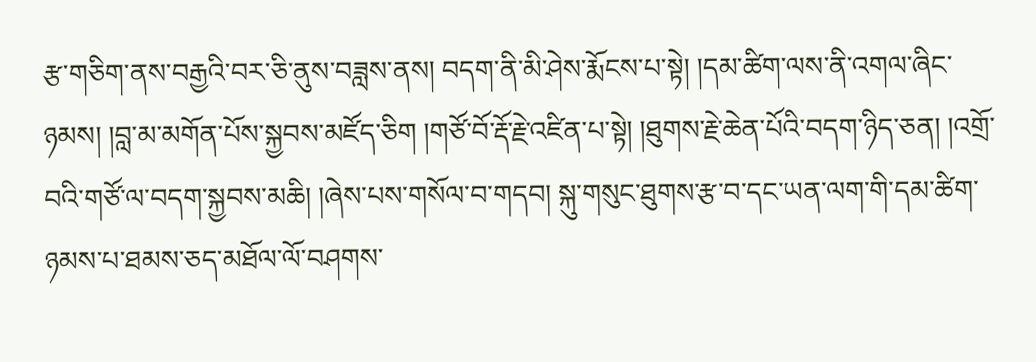རྩ་གཅིག་ནས་བརྒྱའི་བར་ཅི་ནུས་བཟླས་ནས། བདག་ནི་མི་ཤེས་རྨོངས་པ་སྟེ། །དམ་ཚིག་ལས་ནི་འགལ་ཞིང་ཉམས། །བླ་མ་མགོན་པོས་སྐྱབས་མཛོད་ཅིག །གཙོ་བོ་རྡོ་རྗེ་འཛིན་པ་སྟེ། །ཐུགས་རྗེ་ཆེན་པོའི་བདག་ཉིད་ཅན། །འགྲོ་བའི་གཙོ་ལ་བདག་སྐྱབས་མཆི། །ཞེས་པས་གསོལ་བ་གདབ། སྐུ་གསུང་ཐུགས་རྩ་བ་དང་ཡན་ལག་གི་དམ་ཚིག་ཉམས་པ་ཐམས་ཅད་མཐོལ་ལོ་བཤགས་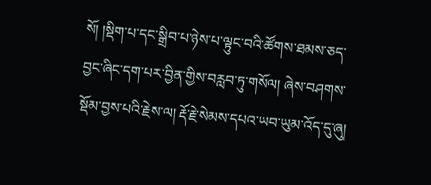སོ། །སྡིག་པ་དང་སྒྲིབ་པ་ཉེས་པ་ལྟུང་བའི་ཚོགས་ཐམས་ཅད་བྱང་ཞིང་དག་པར་བྱིན་གྱིས་བརླབ་ཏུ་གསོལ། ཞེས་བཤགས་སྡོམ་བྱས་པའི་རྗེས་ལ། རྡོ་རྗེ་སེམས་དཔའ་ཡབ་ཡུམ་འོད་དུ་ཞུ།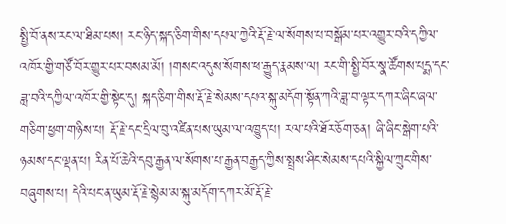སྤྱི་བོ་ནས་རང་ལ་ཐིམ་པས། རང་ཉིད་སྐད་ཅིག་གིས་དཔལ་ཀྱེའི་རྡོ་རྗེ་ལ་སོགས་པ་བསྒོམ་པར་འགྱུར་བའི་དཀྱིལ་འཁོར་གྱི་གཙོ་བོར་གྱུར་པར་བསམ་མོ། །གསང་འདུས་སོགས་ཕ་རྒྱུད་རྣམས་ལ། རང་གི་སྤྱི་བོར་སྣ་ཚོགས་པདྨ་དང་ཟླ་བའི་དཀྱིལ་འཁོར་གྱི་སྟེང་དུ། སྐད་ཅིག་གིས་རྡོ་རྗེ་སེམས་དཔའ་སྐུ་མདོག་སྟོན་ཀའི་ཟླ་བ་ལྟར་དཀར་ཞིང་ཞལ་གཅིག་ཕྱག་གཉིས་པ། རྡོ་རྗེ་དང་དྲིལ་བུ་འཛིན་པས་ཡུམ་ལ་འཁྱུད་པ། རལ་པའི་ཐོར་ཅོག་ཅན། ཞི་ཞིང་སྒེག་པའི་ཉམས་དང་ལྡན་པ། རིན་པོ་ཆེའི་དབུ་རྒྱན་ལ་སོགས་པ་རྒྱན་བརྒྱད་ཀྱིས་སྤྲས་ཤིང་སེམས་དཔའི་སྐྱིལ་ཀྲུང་གིས་བཞུགས་པ། དེའི་པང་ན་ཡུམ་རྡོ་རྗེ་སྙེམ་མ་སྐུ་མདོག་དཀར་མོ་རྡོ་རྗེ་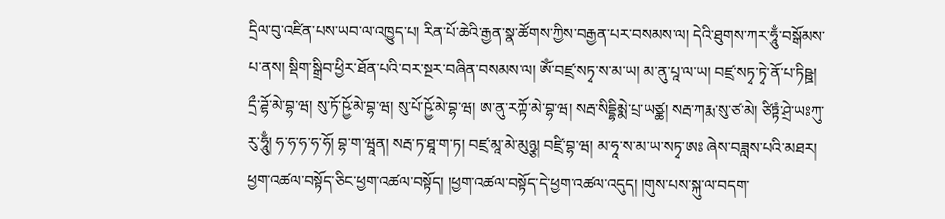དྲིལ་བུ་འཛིན་པས་ཡབ་ལ་འཁྱུད་པ། རིན་པོ་ཆེའི་རྒྱན་སྣ་ཚོགས་ཀྱིས་བརྒྱན་པར་བསམས་ལ། དེའི་ཐུགས་ཀར་ཧཱུྃ་བསྒོམས་པ་ནས། སྡིག་སྒྲིབ་ཕྱིར་ཐོན་པའི་བར་སྔར་བཞིན་བསམས་ལ། ཨོཾ་བཛྲ་སཏྭ་ས་མ་ཡ། མ་ནུ་པཱ་ལ་ཡ། བཛྲ་སཏྭ་ཏྭེ་ནོ་པ་ཏིཥྛ། དྲྀ་ཌྷོ་མེ་བྷ་ཝ། སུ་ཏོ་ཥྱོ་མེ་བྷ་ཝ། སུ་པོ་ཥྱོ་མེ་བྷ་ཝ། ཨ་ནུ་རཀྟོ་མེ་བྷ་ཝ། སརྦ་སིདྡྷིམྨེ་པྲ་ཡཙྪ། སརྦ་ཀརྨ་སུ་ཙ་མེ། ཙིཏྟཾ་ཤྲེ་ཡཿཀུ་རུ་ཧཱུྃ། ཧ་ཧ་ཧ་ཧ་ཧོ། བྷ་ག་ཝཱན། སརྦ་ཏ་ཐཱ་ག་ཏ། བཛྲ་མཱ་མེ་མུཉྩ། བཛྲི་བྷ་ཝ། མ་ཧཱ་ས་མ་ཡ་སཏྭ་ཨཿ ཞེས་བཟླས་པའི་མཐར། ཕྱག་འཚལ་བསྟོད་ཅིང་ཕྱག་འཚལ་བསྟོད། །ཕྱག་འཚལ་བསྟོད་དེ་ཕྱག་འཚལ་འདུད། །གུས་པས་སྐུ་ལ་བདག་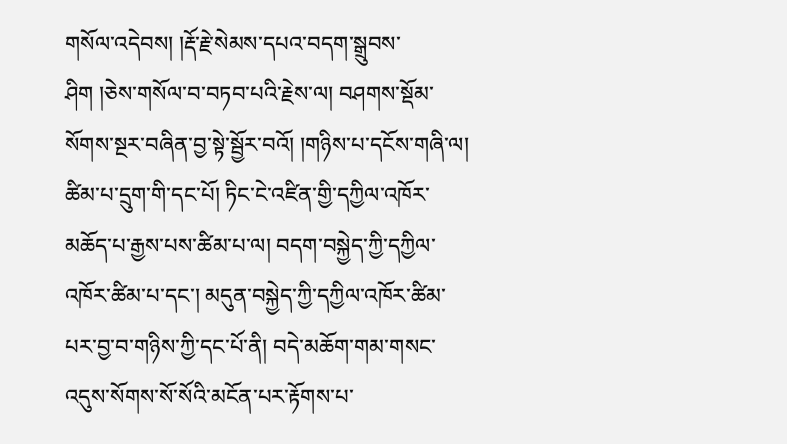གསོལ་འདེབས། །རྡོ་རྗེ་སེམས་དཔའ་བདག་སྒྲུབས་ཤིག །ཅེས་གསོལ་བ་བཏབ་པའི་རྗེས་ལ། བཤགས་སྡོམ་སོགས་སྔར་བཞིན་བྱ་སྟེ་སྦྱོར་བའོ། །གཉིས་པ་དངོས་གཞི་ལ། ཚིམ་པ་དྲུག་གི་དང་པོ། ཏིང་ངེ་འཛིན་གྱི་དཀྱིལ་འཁོར་མཆོད་པ་རྒྱས་པས་ཚིམ་པ་ལ། བདག་བསྐྱེད་ཀྱི་དཀྱིལ་འཁོར་ཚིམ་པ་དང་། མདུན་བསྐྱེད་ཀྱི་དཀྱིལ་འཁོར་ཚིམ་པར་བྱ་བ་གཉིས་ཀྱི་དང་པོ་ནི། བདེ་མཆོག་གམ་གསང་འདུས་སོགས་སོ་སོའི་མངོན་པར་རྟོགས་པ་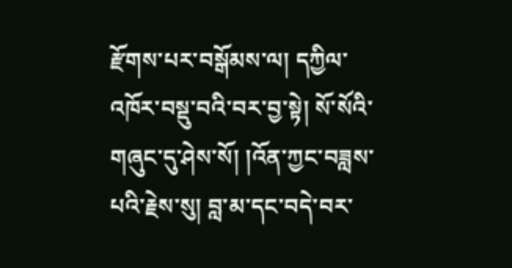རྫོགས་པར་བསྒོམས་ལ། དཀྱིལ་འཁོར་བསྡུ་བའི་བར་བྱ་སྟེ། སོ་སོའི་གཞུང་དུ་ཤེས་སོ། །འོན་ཀྱང་བཟླས་པའི་རྗེས་སུ། བླ་མ་དང་བདེ་བར་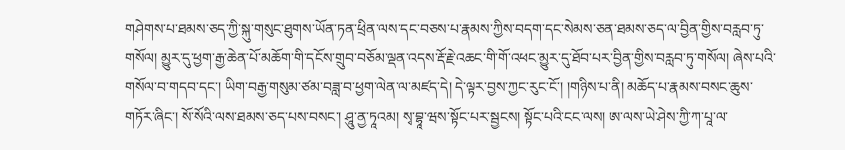གཤེགས་པ་ཐམས་ཅད་ཀྱི་སྐུ་གསུང་ཐུགས་ཡོན་ཏན་ཕྲིན་ལས་དང་བཅས་པ་རྣམས་ཀྱིས་བདག་དང་སེམས་ཅན་ཐམས་ཅད་ལ་བྱིན་གྱིས་བརླབ་ཏུ་གསོལ། མྱུར་དུ་ཕྱག་རྒྱ་ཆེན་པོ་མཆོག་གི་དངོས་གྲུབ་བཅོམ་ལྡན་འདས་རྡོ་རྗེ་འཆང་གི་གོ་འཕང་མྱུར་དུ་ཐོབ་པར་བྱིན་གྱིས་བརླབ་ཏུ་གསོལ། ཞེས་པའི་གསོལ་བ་གདབ་དང་། ཡིག་བརྒྱ་གསུམ་ཙམ་བཟླ་བ་ཕྱག་ལེན་ལ་མཛད་དེ། དེ་ལྟར་བྱས་ཀྱང་རུང་ངོ་། །གཉིས་པ་ནི། མཆོད་པ་རྣམས་བསང་ཆུས་གཏོར་ཞིང་། སོ་སོའི་ལས་ཐམས་ཅད་པས་བསང་། ཤཱུ་ནྱ་ཏཱའམ། སྭ་བྷཱ་ཝས་སྟོང་པར་སྦྱངས། སྟོང་པའི་ངང་ལས། ཨ་ལས་ཡེ་ཤེས་ཀྱི་ཀ་པཱ་ལ་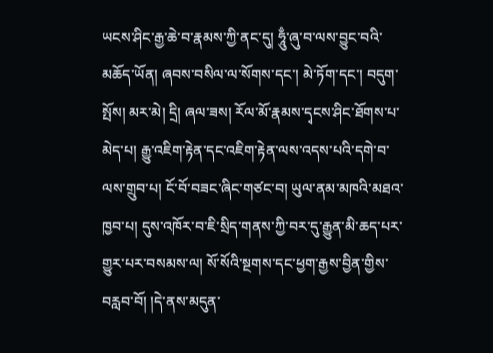ཡངས་ཤིང་རྒྱ་ཆེ་བ་རྣམས་ཀྱི་ནང་དུ། ཧཱུྃ་ཞུ་བ་ལས་བྱུང་བའི་མཆོད་ཡོན། ཞབས་བསིལ་ལ་སོགས་དང་། མེ་ཏོག་དང་། བདུག་སྤོས། མར་མེ། དྲི། ཞལ་ཟས། རོལ་མོ་རྣམས་དྭངས་ཤིང་ཐོགས་པ་མེད་པ། རྒྱུ་འཇིག་རྟེན་དང་འཇིག་རྟེན་ལས་འདས་པའི་དགེ་བ་ལས་གྲུབ་པ། ངོ་བོ་བཟང་ཞིང་གཙང་བ། ཡུལ་ནམ་མཁའི་མཐའ་ཁྱབ་པ། དུས་འཁོར་བ་ཇི་སྲིད་གནས་ཀྱི་བར་དུ་རྒྱུན་མི་ཆད་པར་གྱུར་པར་བསམས་ལ། སོ་སོའི་སྔགས་དང་ཕྱག་རྒྱས་བྱིན་གྱིས་བརླབ་བོ། །དེ་ནས་མདུན་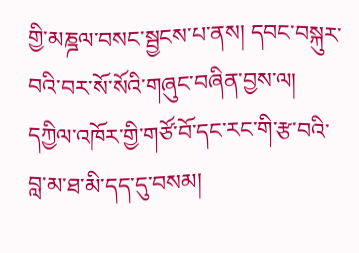གྱི་མཎྜལ་བསང་སྦྱངས་པ་ནས། དབང་བསྐུར་བའི་བར་སོ་སོའི་གཞུང་བཞིན་བྱས་ལ། དཀྱིལ་འཁོར་གྱི་གཙོ་བོ་དང་རང་གི་རྩ་བའི་བླ་མ་ཐ་མི་དད་དུ་བསམ།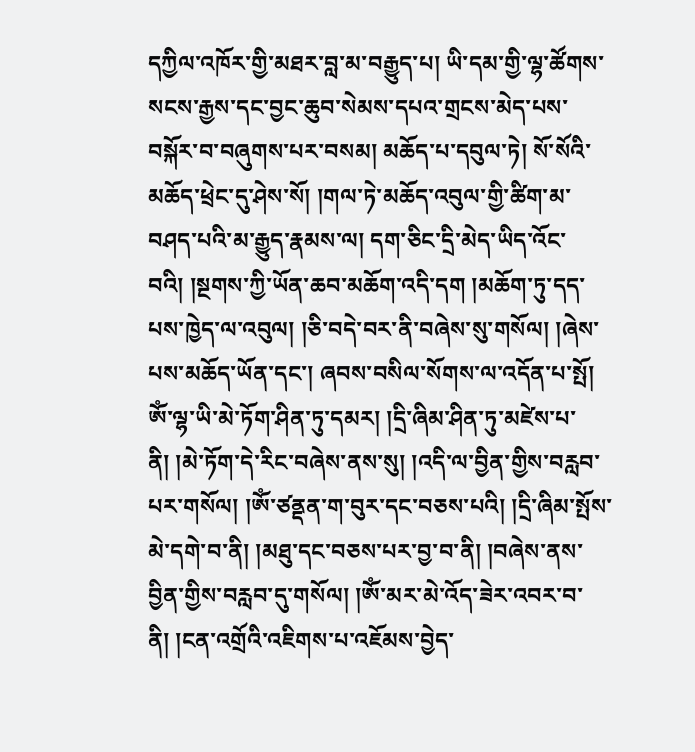དཀྱིལ་འཁོར་གྱི་མཐར་བླ་མ་བརྒྱུད་པ། ཡི་དམ་གྱི་ལྷ་ཚོགས་སངས་རྒྱས་དང་བྱང་ཆུབ་སེམས་དཔའ་གྲངས་མེད་པས་བསྐོར་བ་བཞུགས་པར་བསམ། མཆོད་པ་དབུལ་ཏེ། སོ་སོའི་མཆོད་ཕྲེང་དུ་ཤེས་སོ། །གལ་ཏེ་མཆོད་འབུལ་གྱི་ཚིག་མ་བཤད་པའི་མ་རྒྱུད་རྣམས་ལ། དག་ཅིང་དྲི་མེད་ཡིད་འོང་བའི། །སྔགས་ཀྱི་ཡོན་ཆབ་མཆོག་འདི་དག །མཆོག་ཏུ་དད་པས་ཁྱེད་ལ་འབུལ། །ཅི་བདེ་བར་ནི་བཞེས་སུ་གསོལ། །ཞེས་པས་མཆོད་ཡོན་དང་། ཞབས་བསིལ་སོགས་ལ་འདོན་པ་སྤོ། ཨོཾ་ལྷ་ཡི་མེ་ཏོག་ཤིན་ཏུ་དམར། །དྲི་ཞིམ་ཤིན་ཏུ་མཛེས་པ་ནི། །མེ་ཏོག་དེ་རིང་བཞེས་ནས་སུ། །འདི་ལ་བྱིན་གྱིས་བརླབ་པར་གསོལ། །ཨོཾ་ཙནྡན་ག་བུར་དང་བཅས་པའི། །དྲི་ཞིམ་སྤོས་མེ་དགེ་བ་ནི། །མཐུ་དང་བཅས་པར་བྱ་བ་ནི། །བཞེས་ནས་བྱིན་གྱིས་བརླབ་དུ་གསོལ། །ཨོཾ་མར་མེ་འོད་ཟེར་འབར་བ་ནི། །ངན་འགྲོའི་འཇིགས་པ་འཇོམས་བྱེད་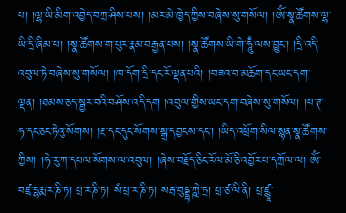པ། །ལྷ་ཡི་མིག་འབྱེད་བཀྲ་ཤིས་པས། །མར་མེ་ཁྱེད་ཀྱིས་བཞེས་སུ་གསོལ། །ཨོཾ་སྣ་ཚོགས་ལྷ་ཡི་དྲི་ཞིམ་པ། །སྣ་ཚོགས་ག་པུར་རྣམ་བརྒྱན་པས། །སྣ་ཚོགས་ཡི་གེ་ཧཱུྃ་ལས་བྱུང་། །དྲི་འདི་འབུལ་ཏེ་བཞེས་སུ་གསོལ། །ཁ་དོག་དྲི་དང་རོ་ལྡན་པའི། །བཟའ་བ་མཆོག་དང་ཡང་དག་ལྡན། །ཐམས་ཅད་སྦྱར་བའི་བཤོས་འདི་དག །འབུལ་གྱིས་ཡང་དག་བཞེས་སུ་གསོལ། །པ་ཊ་ཧ་དང་ཅང་ཏེའུ་སོགས། །རྔ་དང་དུང་སོགས་སྒྲ་དབྱངས་དང་། །ཡིད་འཕྲོག་སིལ་སྙན་སྣ་ཚོགས་ཀྱིས། །ཧེ་རུ་ཀ་དཔལ་སོགས་ལ་འབུལ། །ཞེས་བརྗོད་ཅིང་རོལ་མོ་ཅི་འབྱོར་པ་དཀྲོལ་ལ། ཨོཾ་བཛྲ་དྷརྨ་ར་ཎི་ཏ། པྲ་ར་ཎི་ཏ། སཾ་པྲ་ར་ཎི་ཏ། སརྦ་བུདྡྷ་ཀྵེ་ཏྲ། པྲ་ཙ་ལི་ནི། པྲ་ཛྙཱ་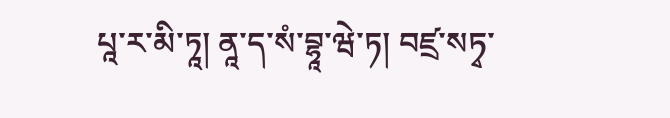པཱ་ར་མི་ཏཱ། ནཱ་ད་སཾ་བྷཱ་ཝེ་ཏ། བཛྲ་སཏྭ་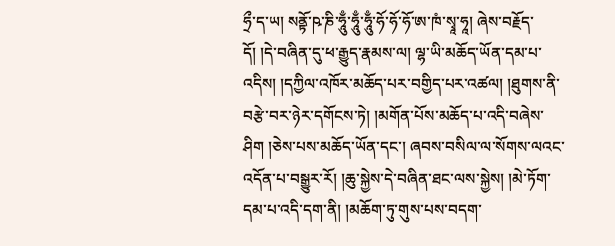ཧྲྀ་ད་ཡ། སནྟོ་ཥ་ཎི་ཧཱུྃ་ཧཱུྃ་ཧཱུྃ་ཧོ་ཧོ་ཧོ་ཨ་ཁཾ་སྭཱ་ཧཱ། ཞེས་བརྗོད་དོ། །དེ་བཞིན་དུ་ཕ་རྒྱུད་རྣམས་ལ། ལྷ་ཡི་མཆོད་ཡོན་དམ་པ་འདིས། །དཀྱིལ་འཁོར་མཆོད་པར་བགྱིད་པར་འཚལ། །ཐུགས་ནི་བརྩེ་བར་ཉེར་དགོངས་ཏེ། །མགོན་པོས་མཆོད་པ་འདི་བཞེས་ཤིག །ཅེས་པས་མཆོད་ཡོན་དང་། ཞབས་བསིལ་ལ་སོགས་ལའང་འདོན་པ་བསྒྱུར་རོ། །ཆུ་སྐྱེས་དེ་བཞིན་ཐང་ལས་སྐྱེས། །མེ་ཏོག་དམ་པ་འདི་དག་ནི། །མཆོག་ཏུ་གུས་པས་བདག་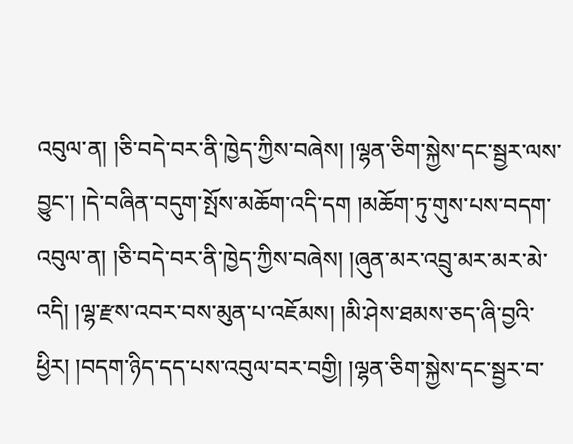འབུལ་ན། །ཅི་བདེ་བར་ནི་ཁྱེད་ཀྱིས་བཞེས། །ལྷན་ཅིག་སྐྱེས་དང་སྦྱར་ལས་བྱུང་། །དེ་བཞིན་བདུག་སྤོས་མཆོག་འདི་དག །མཆོག་ཏུ་གུས་པས་བདག་འབུལ་ན། །ཅི་བདེ་བར་ནི་ཁྱེད་ཀྱིས་བཞེས། །ཞུན་མར་འབྲུ་མར་མར་མེ་འདི། །ལྷ་རྫས་འབར་བས་མུན་པ་འཇོམས། །མི་ཤེས་ཐམས་ཅད་ཞི་བྱའི་ཕྱིར། །བདག་ཉིད་དད་པས་འབུལ་བར་བགྱི། །ལྷན་ཅིག་སྐྱེས་དང་སྦྱར་བ་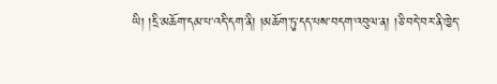ཡི། །དྲི་མཆོག་དམ་པ་འདི་དག་ནི། །མཆོག་ཏུ་དད་པས་བདག་འབུལ་ན། །ཅི་བདེ་བར་ནི་ཁྱེད་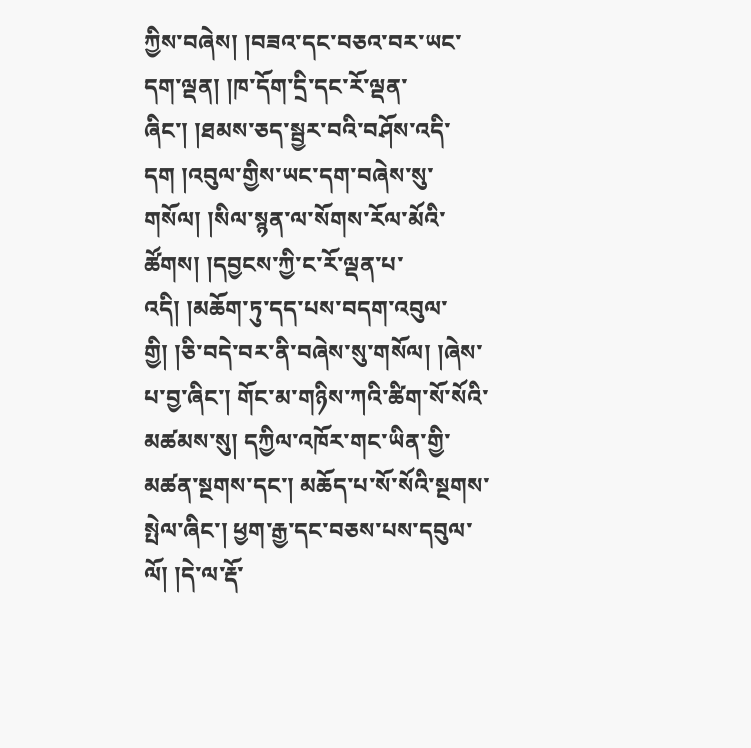ཀྱིས་བཞེས། །བཟའ་དང་བཅའ་བར་ཡང་དག་ལྡན། །ཁ་དོག་དྲི་དང་རོ་ལྡན་ཞིང་། །ཐམས་ཅད་སྦྱར་བའི་བཤོས་འདི་དག །འབུལ་གྱིས་ཡང་དག་བཞེས་སུ་གསོལ། །སིལ་སྙན་ལ་སོགས་རོལ་མོའི་ཚོགས། །དབྱངས་ཀྱི་ང་རོ་ལྡན་པ་འདི། །མཆོག་ཏུ་དད་པས་བདག་འབུལ་གྱི། །ཅི་བདེ་བར་ནི་བཞེས་སུ་གསོལ། །ཞེས་པ་བྱ་ཞིང་། གོང་མ་གཉིས་ཀའི་ཚིག་སོ་སོའི་མཚམས་སུ། དཀྱིལ་འཁོར་གང་ཡིན་གྱི་མཚན་སྔགས་དང་། མཆོད་པ་སོ་སོའི་སྔགས་སྤེལ་ཞིང་། ཕྱག་རྒྱ་དང་བཅས་པས་དབུལ་ལོ། །དེ་ལ་རྡོ་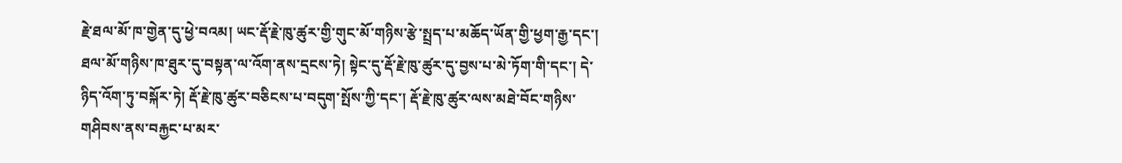རྗེ་ཐལ་མོ་ཁ་གྱེན་དུ་ཕྱེ་བའམ། ཡང་རྡོ་རྗེ་ཁུ་ཚུར་གྱི་གུང་མོ་གཉིས་རྩེ་སྤྲད་པ་མཆོད་ཡོན་གྱི་ཕྱག་རྒྱ་དང་། ཐལ་མོ་གཉིས་ཁ་ཐུར་དུ་བསྟན་ལ་འོག་ནས་དྲངས་ཏེ། སྟེང་དུ་རྡོ་རྗེ་ཁུ་ཚུར་དུ་བྱས་པ་མེ་ཏོག་གི་དང་། དེ་ཉིད་འོག་ཏུ་བསྐོར་ཏེ། རྡོ་རྗེ་ཁུ་ཚུར་བཅིངས་པ་བདུག་སྤོས་ཀྱི་དང་། རྡོ་རྗེ་ཁུ་ཚུར་ལས་མཐེ་བོང་གཉིས་གཤིབས་ནས་བརྐྱང་པ་མར་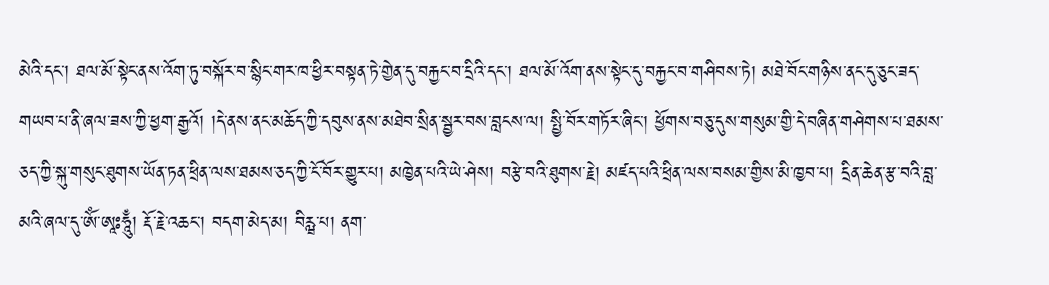མེའི་དང་། ཐལ་མོ་སྟེང་ནས་འོག་ཏུ་བསྐོར་བ་སྙིང་གར་ཁ་ཕྱིར་བསྟན་ཏེ་གྱེན་དུ་བརྐྱང་བ་དྲིའི་དང་། ཐལ་མོ་འོག་ནས་སྟེང་དུ་བརྐྱང་བ་གཤིབས་ཏེ། མཐེ་བོང་གཉིས་ནང་དུ་ཅུང་ཟད་གཡབ་པ་ནི་ཞལ་ཟས་ཀྱི་ཕྱག་རྒྱའོ། །དེ་ནས་ནང་མཆོད་ཀྱི་དབུས་ནས་མཐེབ་སྲིན་སྦྱར་བས་བླངས་ལ། སྤྱི་བོར་གཏོར་ཞིང་། ཕྱོགས་བཅུ་དུས་གསུམ་གྱི་དེ་བཞིན་གཤེགས་པ་ཐམས་ཅད་ཀྱི་སྐུ་གསུང་ཐུགས་ཡོན་ཏན་ཕྲིན་ལས་ཐམས་ཅད་ཀྱི་ངོ་བོར་གྱུར་པ། མཁྱེན་པའི་ཡེ་ཤེས། བརྩེ་བའི་ཐུགས་རྗེ། མཛད་པའི་ཕྲིན་ལས་བསམ་གྱིས་མི་ཁྱབ་པ། དྲིན་ཆེན་རྩ་བའི་བླ་མའི་ཞལ་དུ་ཨོཾ་ཨཱཿཧཱུྃ། རྡོ་རྗེ་འཆང་། བདག་མེད་མ། བིརྺ་པ། ནག་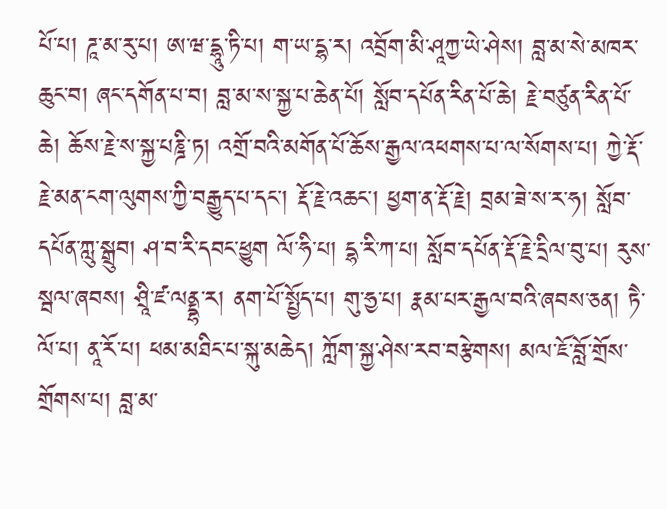པོ་པ། ཌཱ་མ་རུ་པ། ཨ་ཝ་དྷཱུ་ཏི་པ། ག་ཡ་དྷ་ར། འབྲོག་མི་ཤཱཀྱ་ཡེ་ཤེས། བླ་མ་སེ་མཁར་ཆུང་བ། ཞང་དགོན་པ་བ། བླ་མ་ས་སྐྱ་པ་ཆེན་པོ། སློབ་དཔོན་རིན་པོ་ཆེ། རྗེ་བཙུན་རིན་པོ་ཆེ། ཆོས་རྗེ་ས་སྐྱ་པཎྜི་ཏ། འགྲོ་བའི་མགོན་པོ་ཆོས་རྒྱལ་འཕགས་པ་ལ་སོགས་པ། ཀྱེ་རྡོ་རྗེ་མན་ངག་ལུགས་ཀྱི་བརྒྱུད་པ་དང་། རྡོ་རྗེ་འཆང་། ཕྱག་ན་རྡོ་རྗེ། བྲམ་ཟེ་ས་ར་ཧ། སློབ་དཔོན་ཀླུ་སྒྲུབ། ཤ་བ་རི་དབང་ཕྱུག ལོ་ཧི་པ། དྷ་རི་ཀ་པ། སློབ་དཔོན་རྡོ་རྗེ་དྲིལ་བུ་པ། རུས་སྦལ་ཞབས། ཤྲཱི་ཛ་ལནྡྷ་ར། ནག་པོ་སྤྱོད་པ། གུ་ཧྱ་པ། རྣམ་པར་རྒྱལ་བའི་ཞབས་ཅན། ཏཻ་ལོ་པ། ནཱ་རོ་པ། ཕམ་མཐིང་པ་སྐུ་མཆེད། ཀློག་སྐྱ་ཤེས་རབ་བརྩེགས། མལ་ཇོ་བློ་གྲོས་གྲོགས་པ། བླ་མ་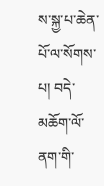ས་སྐྱ་པ་ཆེན་པོ་ལ་སོགས་པ། བདེ་མཆོག་ལོ་ནག་གི་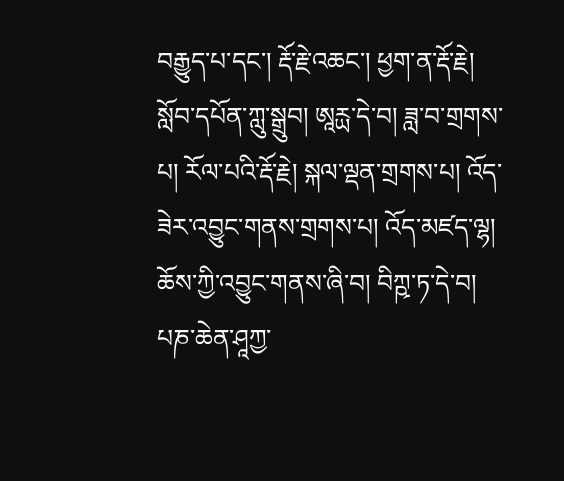བརྒྱུད་པ་དང་། རྡོ་རྗེ་འཆང་། ཕྱག་ན་རྡོ་རྗེ། སློབ་དཔོན་ཀླུ་སྒྲུབ། ཨཱརྻ་དེ་བ། ཟླ་བ་གྲགས་པ། རོལ་པའི་རྡོ་རྗེ། སྐལ་ལྡན་གྲགས་པ། འོད་ཟེར་འབྱུང་གནས་གྲགས་པ། འོད་མཛད་ལྷ། ཆོས་ཀྱི་འབྱུང་གནས་ཞི་བ། བིཀྵ་ཏ་དེ་བ། པཎ་ཆེན་ཤཱཀྱ་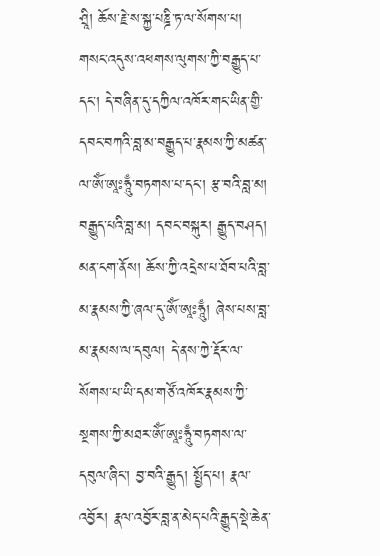ཤྲཱི། ཆོས་རྗེ་ས་སྐྱ་པཎྜི་ཏ་ལ་སོགས་པ། གསང་འདུས་འཕགས་ལུགས་ཀྱི་བརྒྱུད་པ་དང་། དེ་བཞིན་དུ་དཀྱིལ་འཁོར་གང་ཡིན་གྱི་དབང་བཀའི་བླ་མ་བརྒྱུད་པ་རྣམས་ཀྱི་མཚན་ལ་ཨོཾ་ཨཱཿཧཱུྃ་བཏགས་པ་དང་། རྩ་བའི་བླ་མ། བརྒྱུད་པའི་བླ་མ། དབང་བསྐུར། རྒྱུད་བཤད། མན་ངག་ནོས། ཆོས་ཀྱི་འདྲེས་པ་ཐོབ་པའི་བླ་མ་རྣམས་ཀྱི་ཞལ་དུ་ཨོཾ་ཨཱཿཧཱུྃ། ཞེས་པས་བླ་མ་རྣམས་ལ་དབུལ། དེ་ནས་ཀྱེ་རྡོར་ལ་སོགས་པ་ཡི་དམ་གཙོ་འཁོར་རྣམས་ཀྱི་སྔགས་ཀྱི་མཐར་ཨོཾ་ཨཱཿཧཱུྃ་བཏགས་ལ་དབུལ་ཞིང་། བྱ་བའི་རྒྱུད། སྤྱོད་པ། རྣལ་འབྱོར། རྣལ་འབྱོར་བླ་ན་མེད་པའི་རྒྱུད་སྡེ་ཆེན་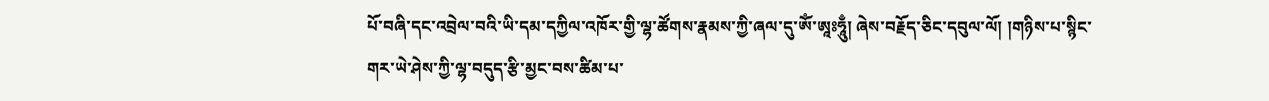པོ་བཞི་དང་འབྲེལ་བའི་ཡི་དམ་དཀྱིལ་འཁོར་གྱི་ལྷ་ཚོགས་རྣམས་ཀྱི་ཞལ་དུ་ཨོཾ་ཨཱཿཧཱུྃ། ཞེས་བརྗོད་ཅིང་དབུལ་ལོ། །གཉིས་པ་སྙིང་གར་ཡེ་ཤེས་ཀྱི་ལྷ་བདུད་རྩི་མྱང་བས་ཚིམ་པ་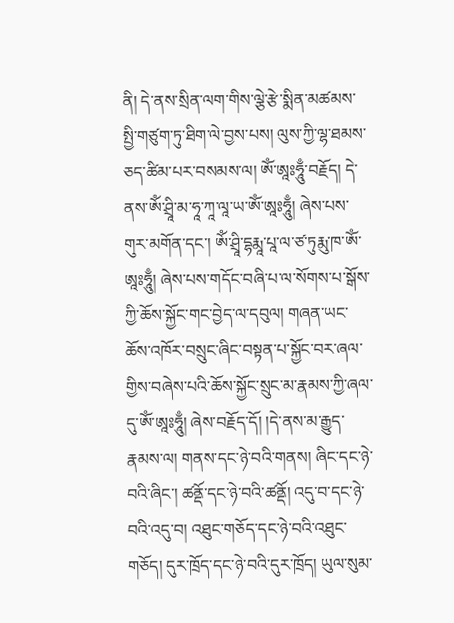ནི། དེ་ནས་སྲིན་ལག་གིས་ལྕེ་རྩེ་སྨིན་མཚམས་སྤྱི་གཙུག་ཏུ་ཐིག་ལེ་བྱས་པས། ལུས་ཀྱི་ལྷ་ཐམས་ཅད་ཚིམ་པར་བསམས་ལ། ཨོཾ་ཨཱཿཧཱུྃ་བརྗོད། དེ་ནས་ཨོཾ་ཤྲཱི་མ་ཧཱ་ཀཱ་ལཱ་ཡ་ཨོཾ་ཨཱཿཧཱུྃ། ཞེས་པས་གུར་མགོན་དང་། ཨོཾ་ཤྲཱི་དྷརྨཱ་པཱ་ལ་ཙ་ཏུརྨུ་ཁ་ཨོཾ་ཨཱཿཧཱུྃ། ཞེས་པས་གདོང་བཞི་པ་ལ་སོགས་པ་སྒོས་ཀྱི་ཆོས་སྐྱོང་གང་བྱེད་ལ་དབུལ། གཞན་ཡང་ཆོས་འཁོར་བསྲུང་ཞིང་བསྟན་པ་སྐྱོང་བར་ཞལ་གྱིས་བཞེས་པའི་ཆོས་སྐྱོང་སྲུང་མ་རྣམས་ཀྱི་ཞལ་དུ་ཨོཾ་ཨཱཿཧཱུྃ། ཞེས་བརྗོད་དོ། །དེ་ནས་མ་རྒྱུད་རྣམས་ལ། གནས་དང་ཉེ་བའི་གནས། ཞིང་དང་ཉེ་བའི་ཞིང་། ཚནྡོ་དང་ཉེ་བའི་ཚནྡོ། འདུ་བ་དང་ཉེ་བའི་འདུ་བ། འཐུང་གཅོད་དང་ཉེ་བའི་འཐུང་གཅོད། དུར་ཁྲོད་དང་ཉེ་བའི་དུར་ཁྲོད། ཡུལ་སུམ་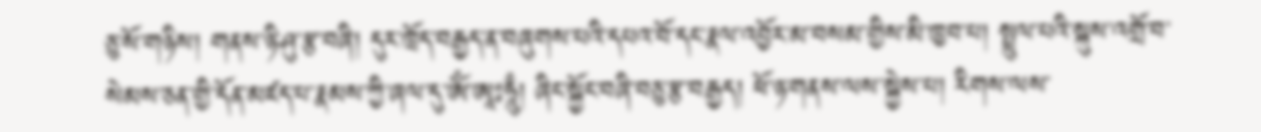ཅུ་སོ་གཉིས། གནས་ཉི་ཤུ་རྩ་བཞི། དུར་ཁྲོད་བརྒྱད་ན་བཞུགས་པའི་དཔའ་བོ་དང་རྣལ་འབྱོར་མ་བསམ་གྱིས་མི་ཁྱབ་པ། སྤྲུལ་པའི་སྐུས་འགྲོ་བ་སེམས་ཅན་གྱི་དོན་མཛད་པ་རྣམས་ཀྱི་ཞལ་དུ་ཨོཾ་ཨཱཿཧཱུྃ། ཞིང་སྐྱོང་བཞི་བཅུ་རྩ་བརྒྱད། ཕོ་ཉ་གནས་ལས་སྐྱེས་པ། རིགས་ལས་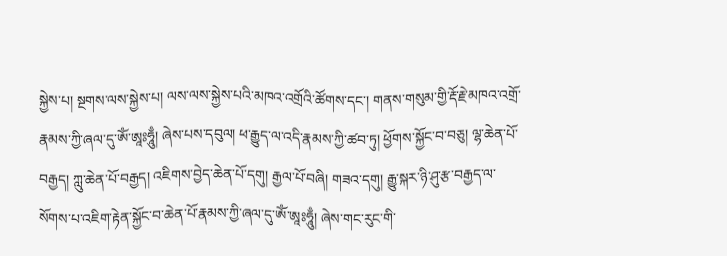སྐྱེས་པ། སྔགས་ལས་སྐྱེས་པ། ལས་ལས་སྐྱེས་པའི་མཁའ་འགྲོའི་ཚོགས་དང་། གནས་གསུམ་གྱི་རྡོ་རྗེ་མཁའ་འགྲོ་རྣམས་ཀྱི་ཞལ་དུ་ཨོཾ་ཨཱཿཧཱུྃ། ཞེས་པས་དབུལ། ཕ་རྒྱུད་ལ་འདི་རྣམས་ཀྱི་ཚབ་ཏུ། ཕྱོགས་སྐྱོང་བ་བཅུ། ལྷ་ཆེན་པོ་བརྒྱད། ཀླུ་ཆེན་པོ་བརྒྱད། འཇིགས་བྱེད་ཆེན་པོ་དགུ། རྒྱལ་པོ་བཞི། གཟའ་དགུ། རྒྱུ་སྐར་ཉི་ཤུ་རྩ་བརྒྱད་ལ་སོགས་པ་འཇིག་རྟེན་སྐྱོང་བ་ཆེན་པོ་རྣམས་ཀྱི་ཞལ་དུ་ཨོཾ་ཨཱཿཧཱུྃ། ཞེས་གང་རུང་གི་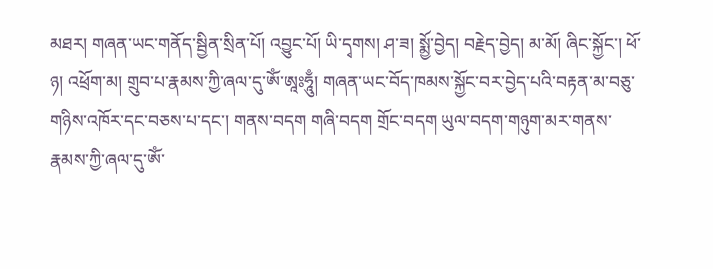མཐར། གཞན་ཡང་གནོད་སྦྱིན་སྲིན་པོ། འབྱུང་པོ། ཡི་དྭགས། ཤ་ཟ། སྨྱོ་བྱེད། བརྗེད་བྱེད། མ་མོ། ཞིང་སྐྱོང་། ཕོ་ཉ། འཕྲོག་མ། གྲུབ་པ་རྣམས་ཀྱི་ཞལ་དུ་ཨོཾ་ཨཱཿཧཱུྃ། གཞན་ཡང་བོད་ཁམས་སྐྱོང་བར་བྱེད་པའི་བརྟན་མ་བཅུ་གཉིས་འཁོར་དང་བཅས་པ་དང་། གནས་བདག གཞི་བདག གྲོང་བདག ཡུལ་བདག་གཉུག་མར་གནས་རྣམས་ཀྱི་ཞལ་དུ་ཨོཾ་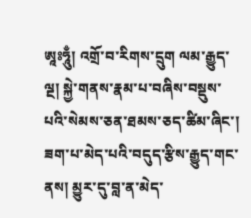ཨཱཿཧཱུྃ། འགྲོ་བ་རིགས་དྲུག ལམ་རྒྱུད་ལྔ། སྐྱེ་གནས་རྣམ་པ་བཞིས་བསྡུས་པའི་སེམས་ཅན་ཐམས་ཅད་ཚིམ་ཞིང་། ཟག་པ་མེད་པའི་བདུད་རྩིས་རྒྱུད་གང་ནས། མྱུར་དུ་བླ་ན་མེད་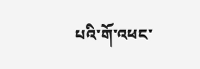པའི་གོ་འཕང་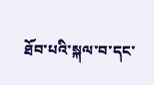ཐོབ་པའི་སྐལ་བ་དང་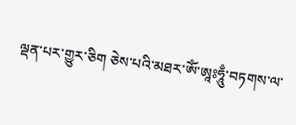ལྡན་པར་གྱུར་ཅིག ཅེས་པའི་མཐར་ཨོཾ་ཨཱཿཧཱུྃ་བཏགས་ལ་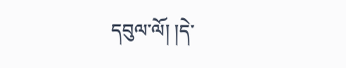དབུལ་ལོ། །དེ་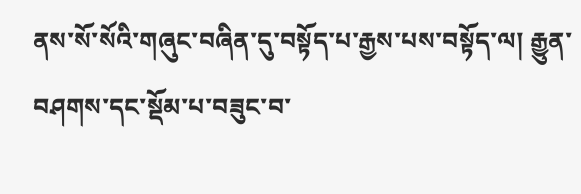ནས་སོ་སོའི་གཞུང་བཞིན་དུ་བསྟོད་པ་རྒྱས་པས་བསྟོད་ལ། རྒྱུན་བཤགས་དང་སྡོམ་པ་བཟུང་བ་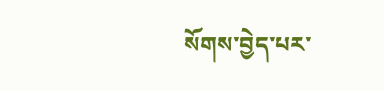སོགས་བྱེད་པར་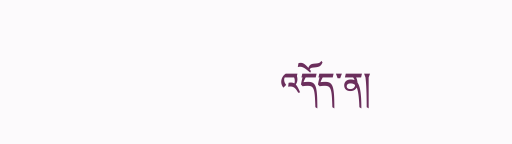འདོད་ན།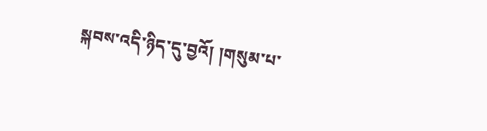སྐབས་འདི་ཉིད་དུ་བྱའོ། །གསུམ་པ་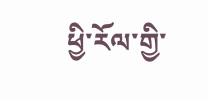ཕྱི་རོལ་གྱི་